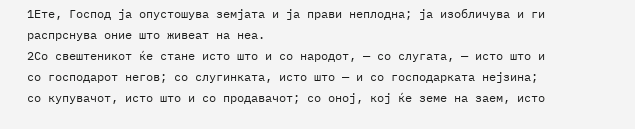1Ете, Господ ја опустошува земјата и ја прави неплодна; ја изобличува и ги распрснува оние што живеат на неа.
2Со свештеникот ќе стане исто што и со народот, — со слугата, — исто што и со господарот негов; со слугинката, исто што — и со господарката нејзина; со купувачот, исто што и со продавачот; со оној, кој ќе земе на заем, исто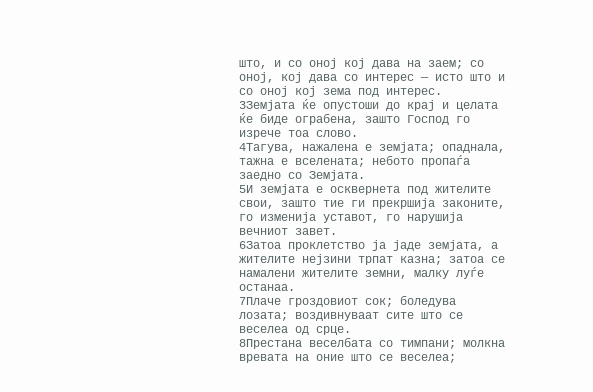што, и со оној кој дава на заем; со оној, кој дава со интерес — исто што и со оној кој зема под интерес.
3Земјата ќе опустоши до крај и целата ќе биде ограбена, зашто Господ го изрече тоа слово.
4Тагува, нажалена е земјата; опаднала, тажна е вселената; небото пропаѓа заедно со Земјата.
5И земјата е осквернета под жителите свои, зашто тие ги прекршија законите, го изменија уставот, го нарушија вечниот завет.
6Затоа проклетство ја јаде земјата, а жителите нејзини трпат казна; затоа се намалени жителите земни, малку луѓе останаа.
7Плаче гроздовиот сок; боледува лозата; воздивнуваат сите што се веселеа од срце.
8Престана веселбата со тимпани; молкна вревата на оние што се веселеа;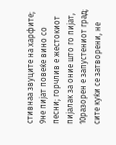стивнаа звуците на харфите;
9не пијат повеќе вино со песни; горчлив е жестокиот пијалак за оние што го пијат,
10разорен е запустениот град; сите куќи се затворени, не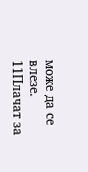може да се влезе.
11Плачат за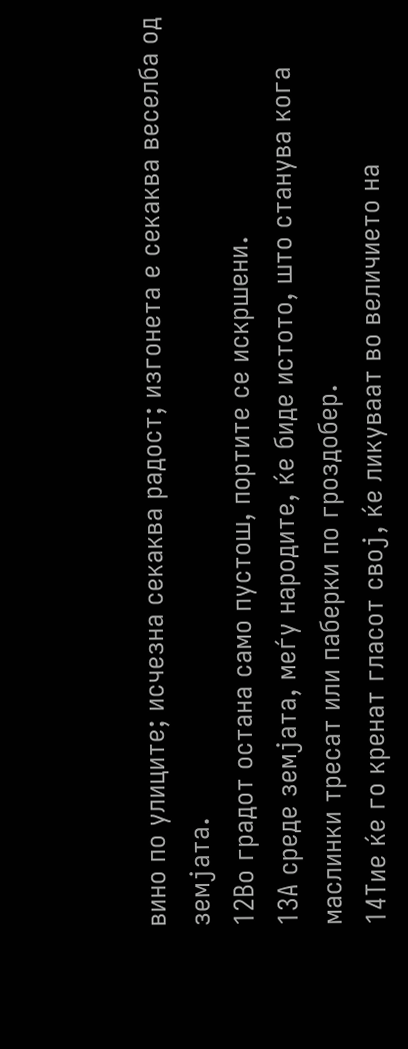вино по улиците; исчезна секаква радост; изгонета е секаква веселба од земјата.
12Во градот остана само пустош, портите се искршени.
13А среде земјата, меѓу народите, ќе биде истото, што станува кога маслинки тресат или паберки по гроздобер.
14Тие ќе го кренат гласот свој, ќе ликуваат во величието на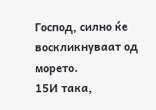Господ, силно ќе воскликнуваат од морето.
15И така,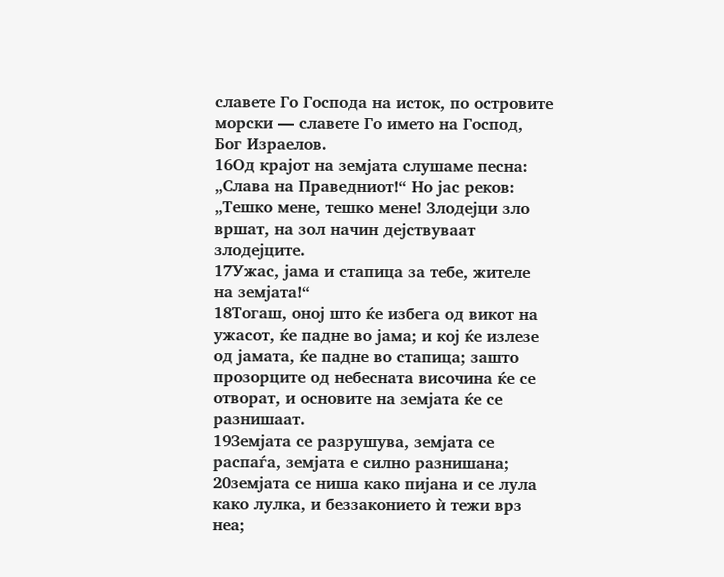славете Го Господа на исток, по островите морски — славете Го името на Господ, Бог Израелов.
16Од крајот на земјата слушаме песна: „Слава на Праведниот!“ Но јас реков: „Тешко мене, тешко мене! Злодејци зло вршат, на зол начин дејствуваат злодејците.
17Ужас, јама и стапица за тебе, жителе на земјата!“
18Тогаш, оној што ќе избега од викот на ужасот, ќе падне во јама; и кој ќе излезе од јамата, ќе падне во стапица; зашто прозорците од небесната височина ќе се отворат, и основите на земјата ќе се разнишаат.
19Земјата се разрушува, земјата се распаѓа, земјата е силно разнишана;
20земјата се ниша како пијана и се лула како лулка, и беззаконието ѝ тежи врз неа;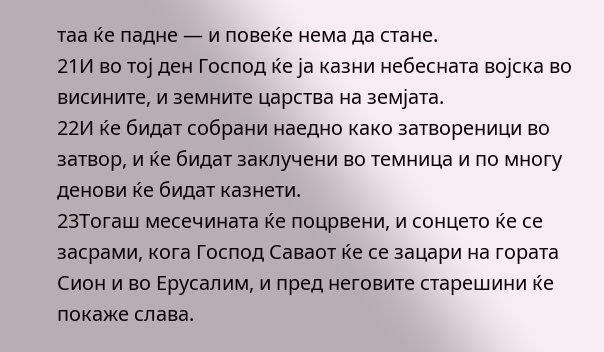таа ќе падне — и повеќе нема да стане.
21И во тој ден Господ ќе ја казни небесната војска во висините, и земните царства на земјата.
22И ќе бидат собрани наедно како затвореници во затвор, и ќе бидат заклучени во темница и по многу денови ќе бидат казнети.
23Тогаш месечината ќе поцрвени, и сонцето ќе се засрами, кога Господ Саваот ќе се зацари на гората Сион и во Ерусалим, и пред неговите старешини ќе покаже слава.